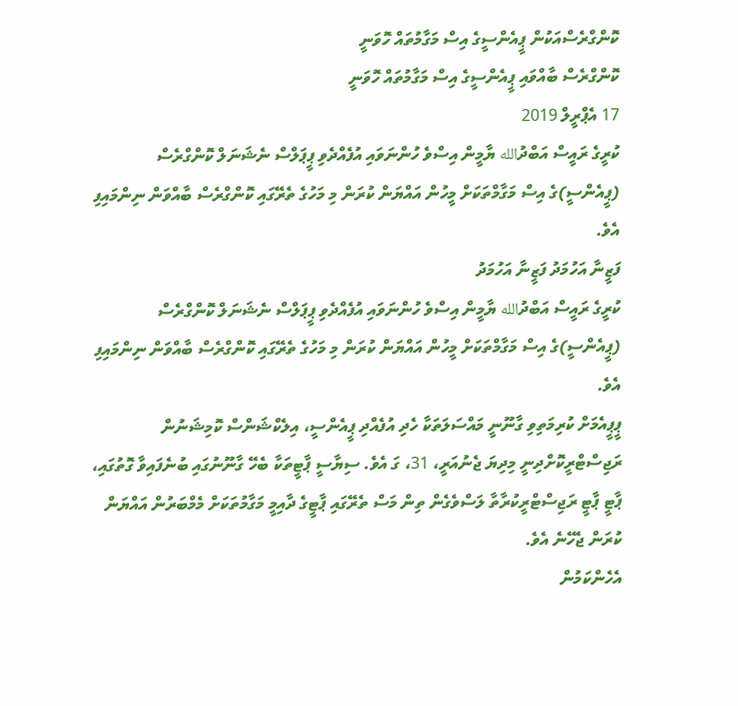ކޮންގްރެސްއަކުން ޕީއެންސީގެ އިސް މަގާމުތައް ހޮވަނީ
ކޮންގްރެސް ބާއްވައި ޕީއެންސީގެ އިސް މަގާމުތައް ހޮވަނީ
17 އެޕްރީލް 2019
ކުރީގެ ރައީސް އަބްދުالله ޔާމީން އިސްވެ ހުންނަވައި އުފެއްދެވި ޕީޕަލްސް ނެޝަނަލް ކޮންގްރެސް (ޕީއެންސީ)ގެ އިސް މަގާމްތަކަށް މީހުން އައްޔަން ކުރަން މި މަހުގެ ތެރޭގައި ކޮންގްރެސް ބާއްވަން ނިންމައިފި އެވެ.
ފަޒީނާ އަހުމަދު ފަޒީނާ އަހުމަދު
ކުރީގެ ރައީސް އަބްދުالله ޔާމީން އިސްވެ ހުންނަވައި އުފެއްދެވި ޕީޕަލްސް ނެޝަނަލް ކޮންގްރެސް (ޕީއެންސީ)ގެ އިސް މަގާމްތަކަށް މީހުން އައްޔަން ކުރަން މި މަހުގެ ތެރޭގައި ކޮންގްރެސް ބާއްވަން ނިންމައިފި އެވެ.
ޕީޕީއެމަށް ކުރިމަތިވި ގާނޫނީ މައްސަލަތަކާ ހެދި އުފެއްދި ޕީއެންސީ، އިލެކްޝަންސް ކޮމިޝަނުން ރަޖިސްޓްރީކޮށްދިނީ މިދިޔަ ޖެނުއަރީ، 31، ގަ އެވެ. ސިޔާސީ ޕާޓީތަކާ ބެހޭ ގާނޫނުގައި ބުނެފައިވާ ގޮތުގައި، ޕާޓީ ޕާޓީ ރަޖިސްޓްރީކުރާތާ ލަސްވެގެން ތިން މަސް ތެރޭގައި ޕާޓީގެ ދާއިމީ މަގާމުތަކަށް މެމްބަރުން އައްޔަން ކުރަން ޖެހޭނެ އެވެ.
އެހެންކަމުން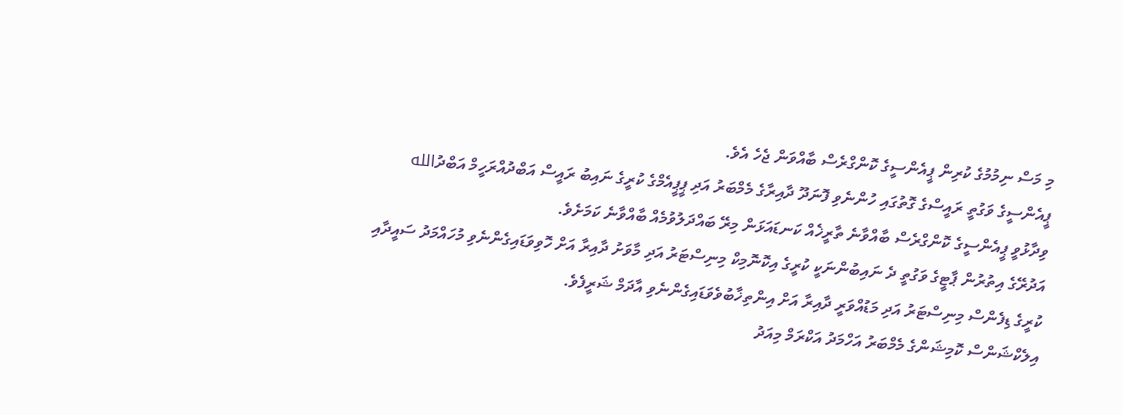މި މަސް ނިމުމުގެ ކުރިން ޕީއެންސީގެ ކޮންގްރެސް ބާއްވަން ޖެހެ އެވެ.
ޕީއެންސީގެ ވަގުތީ ރައީސްގެ ގޮތުގައި ހުންނެވި ފޮނަދޫ ދާއިރާގެ މެމްބަރު އަދި ޕީޕީއެމްގެ ކުރީގެ ނައިބު ރައީސް އަބްދުއްރަހީމް އަބްދުالله ވިދާޅުވީ ޕީއެންސީގެ ކޮންގްރެސް ބާއްވާނެ ތާރީޚެއް ކަނޑައަޅަން މިރޭ ބައްދަލުވުމެއް ބާއްވާނެ ކަމަށެވެ.
އަދުރޭގެ އިތުރުން ޕާޓީގެ ވަގުތީ ދެ ނައިބުންނަކީ ކުރީގެ އިކޮނޮމިކް މިނިސްޓަރު އަދި މާވަށު ދާއިރާ އަށް ހޮވިވަޑައިގެންނެވި މުހައްމަދު ސައީދާއި ކުރީގެ ޑިފެންސް މިނިސްޓަރު އަދި މަޑުއްވަރީ ދާއިރާ އަށް އިންތިޚާބުވެވަޑައިގެންނެވި އާދަމް ޝަރީފެވެ.
އިލެކްޝަންސް ކޮމިޝަންގެ މެމްބަރު އަހްމަދު އަކްރަމް މިއަދު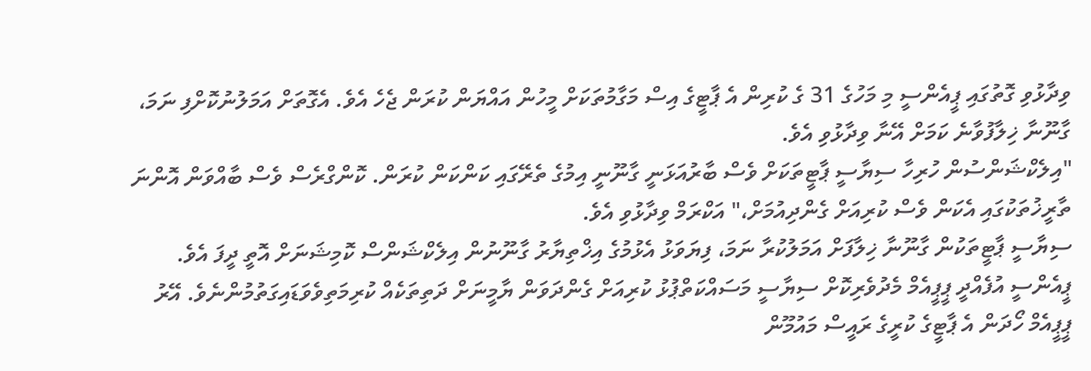ވިދާޅުވި ގޮތުގައި ޕީއެންސީ މި މަހުގެ 31 ގެ ކުރިން އެ ޕާޓީގެ އިސް މަގާމުތަކަށް މީހުން އައްޔަން ކުރަން ޖެހެ އެވެ. އެގޮތަށް އަމަލުނުކޮށްފި ނަމަ، ގާނޫނާ ޚިލާފުވާނެ ކަމަށް އޭނާ ވިދާޅުވި އެވެ.
"އިލެކްޝަންސުން ހުރިހާ ސިޔާސީ ޕާޓީތަކަށް ވެސް ބާރުއަޅަނީ ގާނޫނީ އިމުގެ ތެރޭގައި ކަންކަން ކުރަން. ކޮންގްރެސް ވެސް ބާއްވަން އޮންނަ ތާރީޚުތަކުގައި އެކަން ވެސް ކުރިއަށް ގެންދިއުމަށް،" އަކްރަމް ވިދާޅުވި އެވެ.
ސިޔާސީ ޕާޓީތަކުން ގާނޫނާ ޚިލާފަށް އަމަލުކުރާ ނަމަ، ފިޔަވަޅު އެޅުމުގެ އިޚްތިޔާރު ގާނޫނުން އިލެކްޝަންސް ކޮމިޝަނަށް އޮތީ ދީފަ އެވެ.
ޕީއެންސީ އުފެއްދީ ޕީޕީއެމް މެދުވެރިކޮށް ސިޔާސީ މަސައްކަތްޕުޅު ކުރިއަށް ގެންދަވަން ޔާމީނަށް ދަތިތަކެއް ކުރިމަތިވެވަޑައިގަތުމުންނެވެ. އޭރު ޕީޕީއެމް ހޯދަން އެ ޕާޓީގެ ކުރީގެ ރައީސް މައުމޫން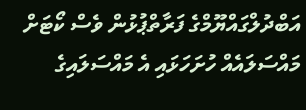އަބްދުލްގައްޔޫމްގެ ފަރާތްޕުޅުން ވެސް ކޯޓަށް މައްސަލައެއް ހުށަހަޅައި އެ މައްސަލައިގެ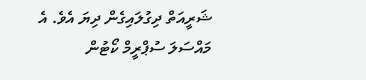ޝަރީއަތް ދިގުލައިގެން ދިޔަ އެވެ. އެ މައްސަލަ ސުޕްރީމް ކޯޓުން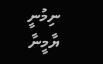ނިމުނީ ޔާމީނާ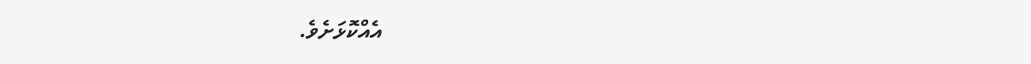އެއްކޮޅަށެވެ.